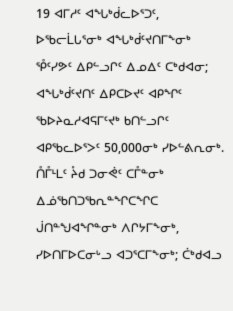19 ᐊᒥᓱᑦ ᐊᖓᒃᑰᓚᐅᕐᑐᑦ, ᐅᖃᓕᒫᒐᕐᓂᒃ ᐊᖓᒃᑰᑦᔪᑎᒥᖕᓂᒃ ᕾᑦᓯᕗᑦ ᐃᑭᓪᓗᒋᑦ ᐃᓄᐃᑦ ᑕᒃᑯᐊᓂ; ᐊᖓᒃᑰᑦᔪᑎᑦ ᐃᑭᑕᐅᔪᑦ ᐊᑭᖏᑦ ᖃᐅᔨᓇᓱᐊᕋᒥᑦᔪᒃ ᑲᑎᓪᓗᒋᑦ ᐊᑭᖃᓚᐅᕐᐳᑦ 50,000ᓂᒃ ᓯᐅᓪᕕᕆᓂᒃ.
ᑍᒤᒻᒪᑦ ᔧᑯ ᑐᓂᕚᑦ ᑕᒤᓐᓂᒃ ᐃᓅᖃᑎᑐᖃᕆᓐᖏᑕᖏᑕ ᒎᑎᓐᖑᐊᖏᓐᓂᒃ ᐱᒋᔭᒥᖕᓂᒃ, ᓯᐅᑎᒥᐅᑕᓂᒡᓗ ᐊᑐᕐᑕᒥᖕᓂᒃ; ᑖᒃᑯᐊᓗ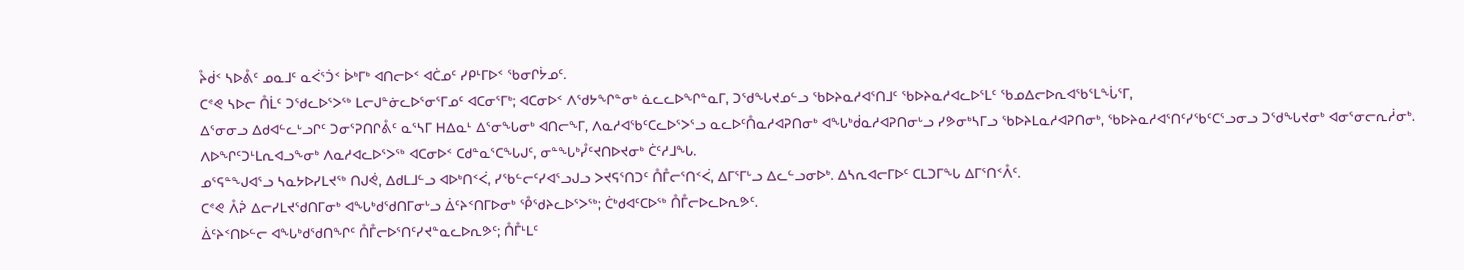ᔧᑰᑉ ᓴᐅᕔᑦ ᓄᓇᒧᑦ ᓇᐹᕐᑑᑉ ᐆᒃᒥᒃ ᐊᑎᓕᐅᑉ ᐊᑖᓄᑦ ᓯᑭᒻᒥᐅᑉ ᖃᓂᒋᔮᓄᑦ.
ᑕᕝᕙ ᓴᐅᓕ ᑍᒫᑦ ᑐᖁᓚᐅᕐᐳᖅ ᒪᓕᒍᓐᓃᓚᐅᕐᓂᕐᒥᓄᑦ ᐊᑕᓂᕐᒥᒃ; ᐊᑕᓂᐅᑉ ᐱᖁᔭᖏᓐᓂᒃ ᓈᓚᓚᐅᖏᓐᓇᒥ, ᑐᖁᖓᔪᓄᓪᓗ ᖃᐅᔨᓇᓱᐊᕐᑎᒧᑦ ᖃᐅᔨᓇᓱᐊᓚᐅᕐᒪᑦ ᖃᓄᐃᓕᐅᕆᐊᖃᕐᒪᖔᕐᒥ,
ᐃᕐᓂᓂᓗ ᐃᑯᐊᓪᓚᒡᓗᒋᑦ ᑐᓂᕐᕈᑎᒋᕔᑦ ᓇᕐᓴᒥ ᕼᐃᓇᒻ ᐃᕐᓂᖓᓂᒃ ᐊᑎᓕᖕᒥ, ᐱᓇᓱᐊᖃᑦᑕᓚᐅᕐᐳᕐᓗ ᓇᓚᐅᑦᑍᓇᓱᐊᕈᑎᓂᒃ ᐊᖓᒃᑰᓇᓱᐊᕈᑎᓂᒡᓗ ᓯᕗᓂᒃᓴᒥᓗ ᖃᐅᔨᒪᓇᓱᐊᕈᑎᓂᒃ, ᖃᐅᔨᓇᓱᐊᕐᑎᑦᓯᖃᑦᑕᕐᓗᓂᓗ ᑐᖁᖓᔪᓂᒃ ᐊᓂᕐᓂᓕᕆᓲᓂᒃ. ᐱᐅᖏᑦᑐᒻᒪᕆᐊᓗᖕᓂᒃ ᐱᓇᓱᐊᓚᐅᕐᐳᖅ ᐊᑕᓂᐅᑉ ᑕᑯᓐᓇᕐᑕᖓᒍᑦ, ᓂᓐᖓᒃᓮᑦᔪᑎᐅᔪᓂᒃ ᑖᑦᓱᒧᖓ.
ᓄᕐᕋᓐᖑᐊᕐᓗ ᓴᓇᔭᐅᓯᒪᔪᖅ ᑎᒍᕚ, ᐃᑯᒪᒧᓪᓗ ᐊᐅᒃᑎᑉᐹ, ᓯᖃᓪᓕᑦᓯᐊᕐᓗᒍᓗ ᐳᔪᕋᕐᑎᑐᑦ ᑍᒤᓕᕐᑎᑉᐹ, ᐃᒥᕐᒥᒡᓗ ᐃᓚᓪᓗᓂᐅᒃ. ᐃᓴᕆᐊᓕᒥᐅᑦ ᑕᒪᑐᒥᖓ ᐃᒥᕐᑎᑉᐰᑦ.
ᑕᕝᕙ ᐰᕉ ᐃᓕᓯᒪᔪᖁᑎᒥᓂᒃ ᐊᖓᒃᑯᖁᑎᒥᓂᒡᓗ ᐄᑦᔨᑉᑎᒥᐅᓂᒃ ᕾᖁᔨᓚᐅᕐᐳᖅ; ᑖᒃᑯᐊᑦᑕᐅᖅ ᑍᒤᓕᐅᓚᐅᕆᕗᑦ.
ᐄᑦᔨᑉᑎᐅᓪᓕ ᐊᖓᒃᑯᖁᑎᖏᑦ ᑍᒤᓕᐅᕐᑎᑦᓯᔪᓐᓇᓚᐅᕆᕗᑦ; ᑍᒤᒻᒪᑦ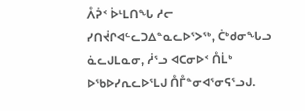ᐰᕉᑉ ᐆᒻᒪᑎᖓ ᓱᓕ ᓯᑎᔫᒋᐊᓪᓚᑐᐃᓐᓇᓚᐅᕐᐳᖅ, ᑖᒃᑯᓂᖓᓗ ᓈᓚᒍᒪᓇᓂ, ᓲᕐᓗ ᐊᑕᓂᐅᑉ ᑍᒫᒃ ᐅᖃᐅᓯᕆᓚᐅᕐᒪᒍ ᑍᒤᓐᓂᐊᕐᓂᕋᕐᓗᒍ.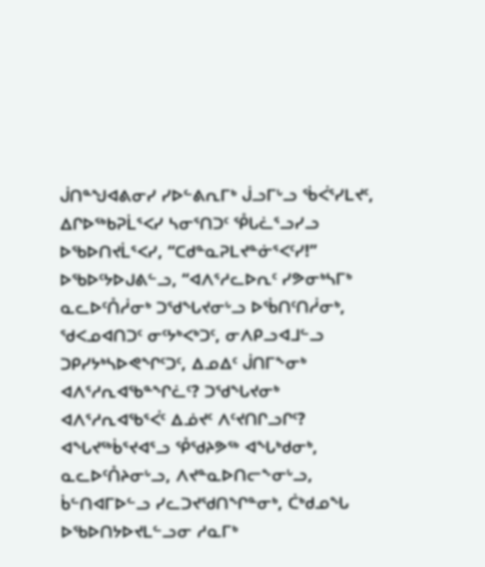ᒎᑎᓐᖑᐊᕕᓂᓯ ᓯᐅᓪᕕᕆᒥᒃ ᒎᓗᒥᒡᓗ ᖄᐹᕐᓯᒪᔪᑦ, ᐃᒋᐅᖅᑲᕈᒫᕐᐸᓯ ᓴᓂᕐᑎᑐᑦ ᕾᒐᓛᕐᓗᓯᓗ ᐅᖃᐅᑎᔪᒫᕐᐸᓯ, “ᑕᑯᓐᓇᕈᒪᔪᓐᓃᕐᐸᑦᓯ!”
ᐅᖃᐅᑦᔭᐅᒍᕕᓪᓗ, “ᐊᐱᕐᓱᓚᐅᕆᑦ ᓯᕗᓂᒃᓴᒥᒃ ᓇᓚᐅᑦᑍᓲᓂᒃ ᑐᖁᖓᔪᓂᒡᓗ ᐅᖄᑎᑦᑎᓲᓂᒃ, ᖁᐸᓄᐊᑎᑐᑦ ᓂᑦᔭᒃᐸᒃᑐᑦ, ᓂᐱᑭᓗᐊᒧᓪᓗ ᑐᑭᓯᔭᒃᓴᐅᕙᖏᑦᑐᑦ, ᐃᓄᐃᑦ ᒎᑎᒥᖕᓂᒃ ᐊᐱᕐᓱᕆᐊᖃᓐᖏᓛᑦ? ᑐᖁᖓᔪᓂᒃ ᐊᐱᕐᓱᕆᐊᖃᕐᐹᑦ ᐃᓅᔪᑦ ᐱᑦᔪᑎᒋᓗᒋᑦ?
ᐊᖓᔪᖅᑳᕐᔪᐊᕐᓗ ᕾᖁᔨᕗᖅ ᐊᖓᒃᑯᓂᒃ, ᓇᓚᐅᑦᑍᔨᓂᒡᓗ, ᐱᔪᓐᓇᐅᑎᓕᖕᓂᒡᓗ, ᑳᓪᑎᐊᒥᐅᓪᓗ ᓯᓚᑐᔪᖁᑎᖏᓐᓂᒃ, ᑖᒃᑯᓄᖓ ᐅᖃᐅᑎᔭᐅᔪᒪᓪᓗᓂ ᓱᓇᒥᒃ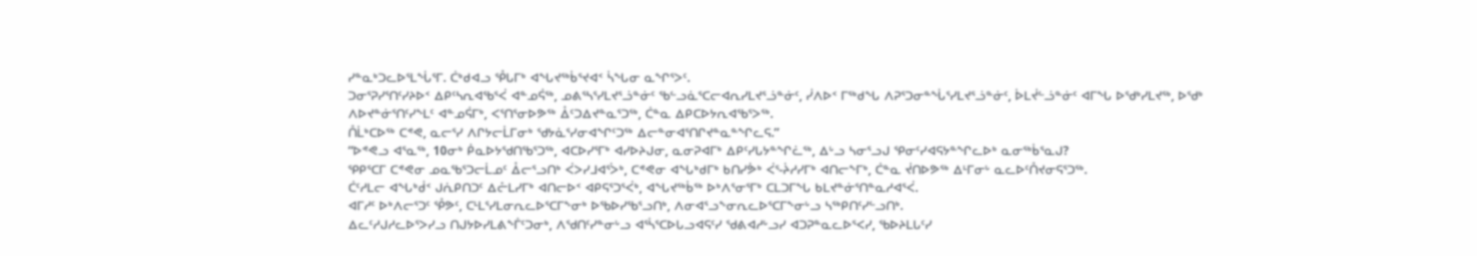ᓯᓐᓇᒃᑐᓚᐅᕐᒪᖔᕐᒥ. ᑖᒃᑯᐊᓗ ᕾᒐᒥᒃ ᐊᖓᔪᖅᑳᕐᔪᐊᑉ ᓵᖓᓂ ᓇᖏᕐᐳᑦ.
ᑐᓂᕐᕈᓯᕐᑎᑦᓯᔨᐅᑉ ᐃᑭᑦᓴᕆᐊᖃᕐᐹ ᐊᓐᓄᕌᖅ, ᓄᕕᕐᓴᕐᓯᒪᔪᕐᓘᓐᓃᑦ ᖃᓪᓗᓈᕐᑕᓕᐊᕆᓯᒪᔪᕐᓘᓐᓃᑦ, ᓰᐱᐅᑉ ᒥᖅᑯᖓ ᐱᕈᕐᑐᓂᓐᖔᕐᓯᒪᔪᕐᓘᓐᓃᑦ, ᐆᒪᔫᓪᓘᓐᓃᑦ ᐊᒥᖓ ᐅᖁᒃᓯᒪᔪᖅ, ᐅᖁᒃ ᐱᐅᔪᓐᓃᕐᑎᑦᓯᖕᒪᑦ ᐊᓐᓄᕌᒥᒃ, ᐸᕐᑎᕐᓂᐅᕗᖅ ᐂᑦᑐᐃᔪᓐᓇᕐᑐᖅ, ᑖᓐᓇ ᐃᑭᑕᐅᔭᕆᐊᖃᕐᐳᖅ.
ᑍᒫᒃᑕᐅᖅ ᑕᕝᕙ, ᓇᓕᕐᓯ ᐱᒋᔭᓕᒫᒥᓂᒃ ᖁᔭᓈᕐᓯᓂᐊᖏᑦᑐᖅ ᐃᓕᓐᓂᐊᕐᑎᒋᔪᓐᓇᓐᖏᓚᕋ.”
“ᐅᕝᕙᓗ ᐊᕐᓇᖅ, 10ᓂᒃ ᑮᓇᐅᔭᖁᑎᖃᕐᑐᖅ, ᐊᑕᐅᓯᕐᒥᒃ ᐊᓯᐅᔨᒍᓂ, ᓇᓂᕈᐊᒥᒃ ᐃᑭᑦᓯᒐᔭᓐᖏᓛᖅ, ᐃᒡᓗ ᓴᓂᕐᓗᒍ ᕿᓂᑦᓯᐊᕋᔭᓐᖏᓚᐅᒃ ᓇᓂᖅᑳᕐᓇᒍ?
ᕿᑭᕐᑕᒥ ᑕᕝᕙᓂ ᓄᓇᖃᕐᑐᓕᒫᓄᑦ ᐂᓕᕐᓗᑎᒃ ᐹᐳᓯᒧᐊᕐᐴᒃ, ᑕᕝᕙᓂ ᐊᖓᒃᑯᒥᒃ ᑲᑎᓯᕘᒃ ᐹᕐ-ᔩᓱᓯᒥᒃ ᐊᑎᓕᖕᒥᒃ, ᑖᓐᓇ ᔫᑎᐅᕗᖅ ᐃᒻᒥᓂᒡ ᓇᓚᐅᑦᑍᔪᓂᕋᕐᑐᖅ.
ᑖᑦᓱᒪᓕ ᐊᖓᒃᑰᑉ ᒍᕇᑭᑎᑐᑦ ᐃᓔᒪᓯᒥᒃ ᐊᑎᓕᐅᑉ ᐊᑭᕋᕐᑐᕐᐹᒃ, ᐊᖓᔪᖅᑳᖅ ᐅᒃᐱᕐᓂᕐᒥᒃ ᑕᒪᑐᒥᖓ ᑲᒪᔪᓐᓃᕐᑎᓐᓇᓱᐊᕐᐹ.
ᐊᒥᓱᑦ ᐅᒃᐱᓕᕐᑐᑦ ᕾᕗᑦ, ᑕᒻᒪᕐᓯᒪᓂᕆᓚᐅᕐᑕᒥᖕᓂᒃ ᐅᖃᐅᓯᖃᕐᓗᑎᒃ, ᐱᓂᐊᕐᓗᖕᓂᕆᓚᐅᕐᑕᒥᖕᓂᒡᓗ ᓴᖅᑭᑎᑦᓯᓪᓗᑎᒃ.
ᐃᓚᑦᓱᒍᓱᓚᐅᕐᐳᓯᓗ ᑎᒍᔭᐅᓯᒪᕕᖕᒦᑦᑐᓂᒃ, ᐱᖁᑎᑦᓯᓐᓂᒡᓗ ᐊᕐᓵᕐᑕᐅᒐᓗᐊᕋᑦᓯ ᖁᕕᐊᓱᒡᓗᓯ ᐊᑐᕈᓐᓇᓚᐅᕐᐸᓯ, ᖃᐅᔨᒪᒐᑦᓯ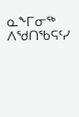ᓇᖕᒥᓂᖅ ᐱᖁᑎᖃᕋᑦᓯ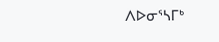ᐱᐅᓂᕐᓴᒥᒃ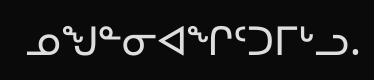ᓄᖑᓐᓂᐊᖏᑦᑐᒥᒡᓗ.